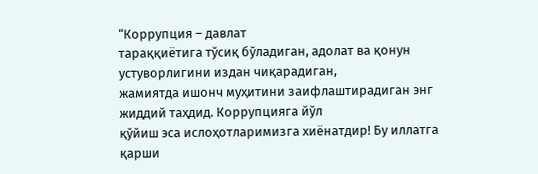“Коррупция – давлат
тараққиётига тўсиқ бўладиган, адолат ва қонун устуворлигини издан чиқарадиган,
жамиятда ишонч муҳитини заифлаштирадиган энг жиддий таҳдид. Коррупцияга йўл
қўйиш эса ислоҳотларимизга хиёнатдир! Бу иллатга қарши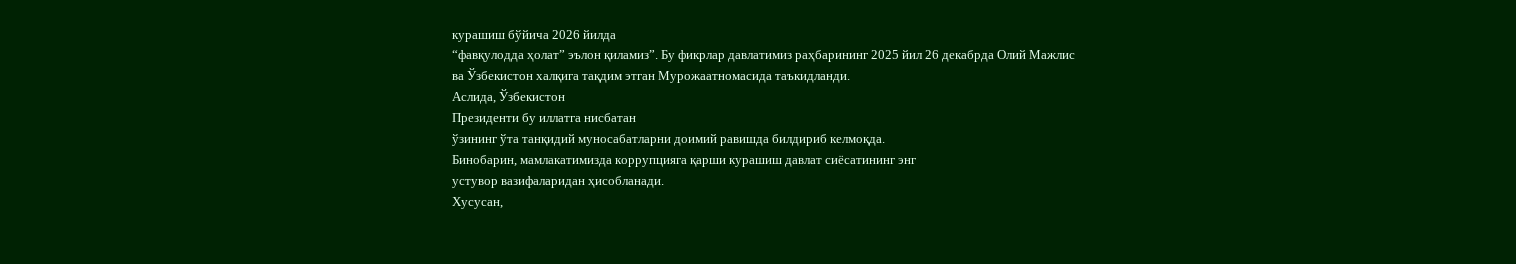курашиш бўйича 2026 йилда
“фавқулодда ҳолат” эълон қиламиз”. Бу фикрлар давлатимиз раҳбарининг 2025 йил 26 декабрда Олий Мажлис
ва Ўзбекистон халқига тақдим этган Мурожаатномасида таъкидланди.
Аслида, Ўзбекистон
Президенти бу иллатга нисбатан
ўзининг ўта танқидий муносабатларни доимий равишда билдириб келмоқда.
Бинобарин, мамлакатимизда коррупцияга қарши курашиш давлат сиёсатининг энг
устувор вазифаларидан ҳисобланади.
Хусусан,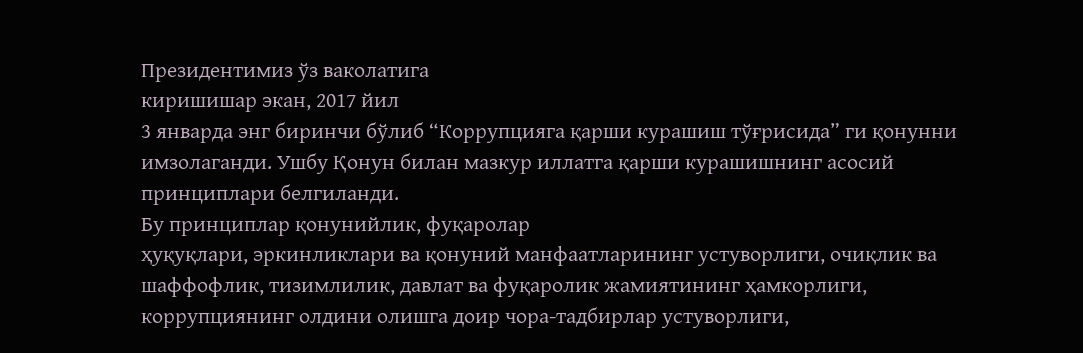Президентимиз ўз ваколатига
киришишар экан, 2017 йил
3 январда энг биринчи бўлиб “Коррупцияга қарши курашиш тўғрисида” ги қонунни
имзолаганди. Ушбу Қонун билан мазкур иллатга қарши курашишнинг асосий
принциплари белгиланди.
Бу принциплар қонунийлик, фуқаролар
ҳуқуқлари, эркинликлари ва қонуний манфаатларининг устуворлиги, очиқлик ва
шаффофлик, тизимлилик, давлат ва фуқаролик жамиятининг ҳамкорлиги,
коррупциянинг олдини олишга доир чора-тадбирлар устуворлиги,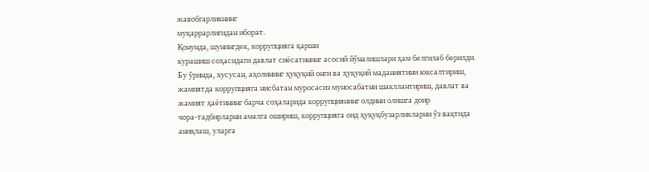жавобгарликнинг
муқаррарлигидан иборат.
Қонунда, шунингдек, коррупцияга қарши
курашиш соҳасидаги давлат сиёсатининг асосий йўналишлари ҳам белгилаб берилди.
Бу ўринда, хусусан, аҳолининг ҳуқуқий онги ва ҳуқуқий маданиятини юксалтириш,
жамиятда коррупцияга нисбатан муросасиз муносабатни шакллантириш, давлат ва
жамият ҳаётининг барча соҳаларида коррупциянинг олдини олишга доир
чора-тадбирларни амалга ошириш, коррупцияга оид ҳуқуқбузарликларни ўз вақтида
аниқлаш, уларга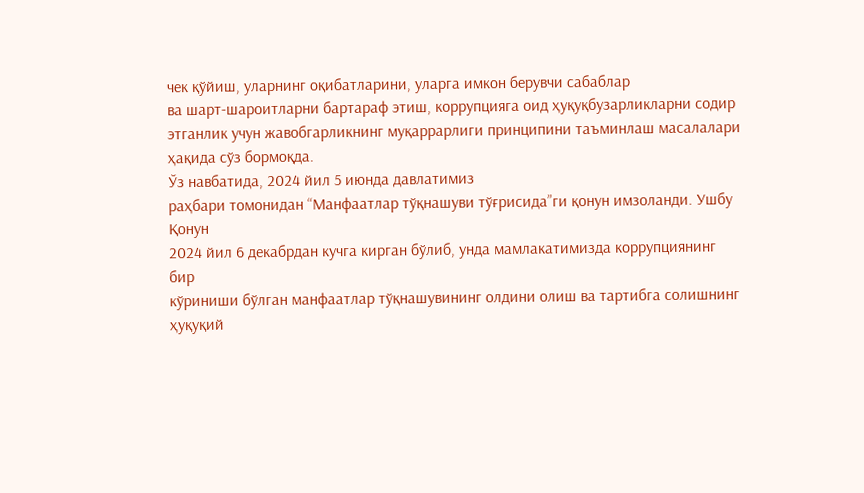чек қўйиш, уларнинг оқибатларини, уларга имкон берувчи сабаблар
ва шарт-шароитларни бартараф этиш, коррупцияга оид ҳуқуқбузарликларни содир
этганлик учун жавобгарликнинг муқаррарлиги принципини таъминлаш масалалари
ҳақида сўз бормоқда.
Ўз навбатида, 2024 йил 5 июнда давлатимиз
раҳбари томонидан “Манфаатлар тўқнашуви тўғрисида”ги қонун имзоланди. Ушбу Қонун
2024 йил 6 декабрдан кучга кирган бўлиб, унда мамлакатимизда коррупциянинг бир
кўриниши бўлган манфаатлар тўқнашувининг олдини олиш ва тартибга солишнинг
ҳуқуқий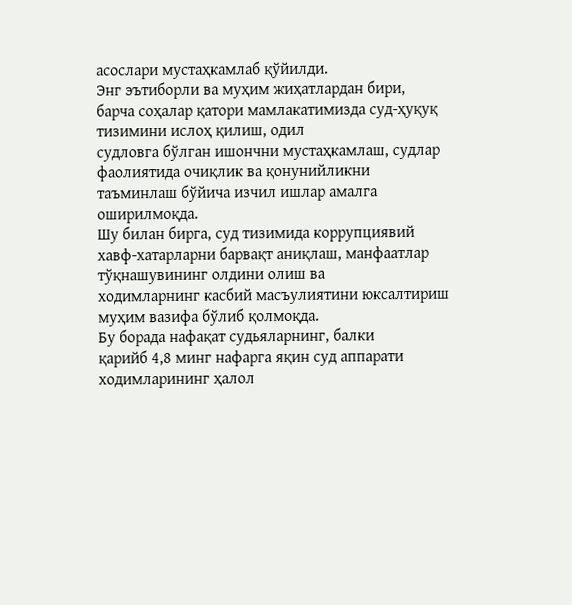асослари мустаҳкамлаб қўйилди.
Энг эътиборли ва муҳим жиҳатлардан бири,
барча соҳалар қатори мамлакатимизда суд-ҳуқуқ тизимини ислоҳ қилиш, одил
судловга бўлган ишончни мустаҳкамлаш, судлар фаолиятида очиқлик ва қонунийликни
таъминлаш бўйича изчил ишлар амалга оширилмоқда.
Шу билан бирга, суд тизимида коррупциявий
хавф-хатарларни барвақт аниқлаш, манфаатлар тўқнашувининг олдини олиш ва
ходимларнинг касбий масъулиятини юксалтириш муҳим вазифа бўлиб қолмоқда.
Бу борада нафақат судьяларнинг, балки
қарийб 4,8 минг нафарга яқин суд аппарати ходимларининг ҳалол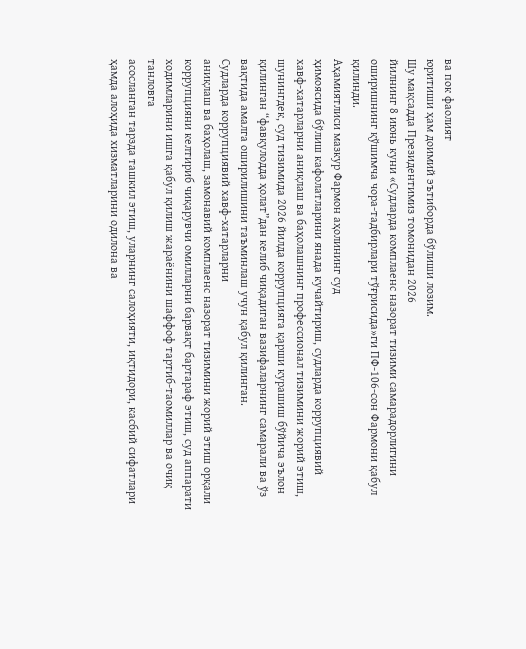ва пок фаолият
юритиши ҳам доимий эътиборда бўлиши лозим.
Шу мақсадда Президентимиз томонидан 2026
йилнинг 8 июнь куни «Судларда комплаенс назорат тизими самарадорлигини
оширишнинг қўшимча чора-тадбирлари тўғрисида»ги ПФ-106-сон Фармони қабул қилинди.
Аҳамиятлиси мазкур Фармон аҳолининг суд
ҳимоясида бўлиш кафолатларини янада кучайтириш, судларда коррупциявий
хавф-хатарларни аниқлаш ва баҳолашнинг профессионал тизимини жорий этиш,
шунингдек, суд тизимида 2026 йилда коррупцияга қарши курашиш бўйича эълон
қилинган “фавқулодда ҳолат”дан келиб чиқадиган вазифаларнинг самарали ва ўз
вақтида амалга оширилишини таъминлаш учун қабул қилинган.
Судларда коррупциявий хавф-хатарларни
аниқлаш ва баҳолаш, замонавий комплаенс назорат тизимини жорий этиш орқали
коррупцияни келтириб чиқарувчи омилларни барвақт бартараф этиш, суд аппарати
ходимларини ишга қабул қилиш жараёнини шаффоф тартиб-таомиллар ва очиқ танловга
асосланган тарзда ташкил этиш, уларнинг салоҳияти, иқтидори, касбий сифатлари
ҳамда алоҳида хизматларини одилона ва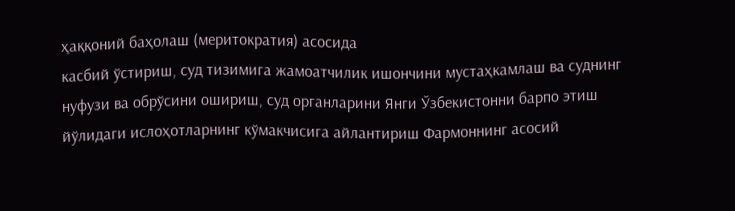ҳаққоний баҳолаш (меритократия) асосида
касбий ўстириш, суд тизимига жамоатчилик ишончини мустаҳкамлаш ва суднинг
нуфузи ва обрўсини ошириш, суд органларини Янги Ўзбекистонни барпо этиш
йўлидаги ислоҳотларнинг кўмакчисига айлантириш Фармоннинг асосий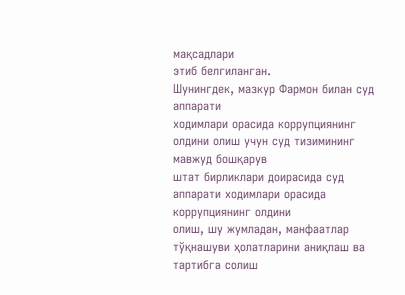мақсадлари
этиб белгиланган.
Шунингдек, мазкур Фармон билан суд аппарати
ходимлари орасида коррупциянинг олдини олиш учун суд тизимининг мавжуд бошқарув
штат бирликлари доирасида суд аппарати ходимлари орасида коррупциянинг олдини
олиш, шу жумладан, манфаатлар тўқнашуви ҳолатларини аниқлаш ва тартибга солиш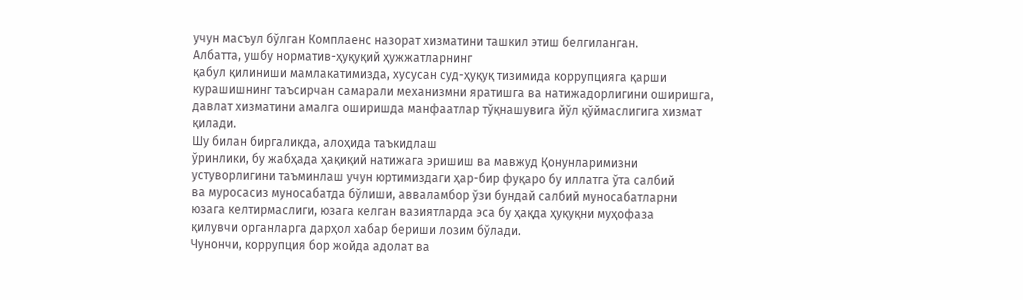учун масъул бўлган Комплаенс назорат хизматини ташкил этиш белгиланган.
Албатта, ушбу норматив-ҳуқуқий ҳужжатларнинг
қабул қилиниши мамлакатимизда, хусусан суд-ҳуқуқ тизимида коррупцияга қарши
курашишнинг таъсирчан самарали механизмни яратишга ва натижадорлигини оширишга,
давлат хизматини амалга оширишда манфаатлар тўқнашувига йўл қўймаслигига хизмат
қилади.
Шу билан биргаликда, алоҳида таъкидлаш
ўринлики, бу жабҳада ҳақиқий натижага эришиш ва мавжуд Қонунларимизни
устуворлигини таъминлаш учун юртимиздаги ҳар-бир фуқаро бу иллатга ўта салбий
ва муросасиз муносабатда бўлиши, авваламбор ўзи бундай салбий муносабатларни
юзага келтирмаслиги, юзага келган вазиятларда эса бу ҳақда ҳуқуқни муҳофаза
қилувчи органларга дарҳол хабар бериши лозим бўлади.
Чунончи, коррупция бор жойда адолат ва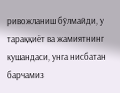ривожланиш бўлмайди, у тараққиёт ва жамиятнинг кушандаси, унга нисбатан
барчамиз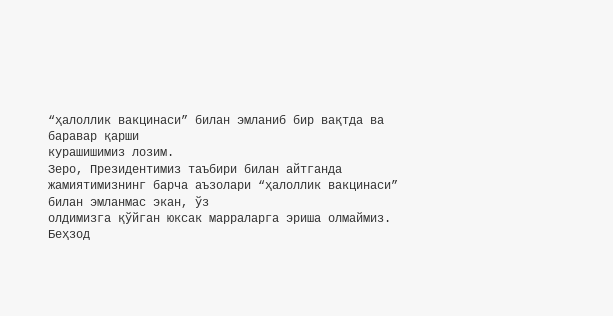“ҳалоллик вакцинаси” билан эмланиб бир вақтда ва баравар қарши
курашишимиз лозим.
Зеро, Президентимиз таъбири билан айтганда
жамиятимизнинг барча аъзолари “ҳалоллик вакцинаси” билан эмланмас экан, ўз
олдимизга қўйган юксак марраларга эриша олмаймиз.
Беҳзод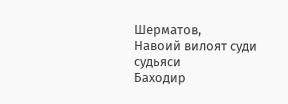Шерматов,
Навоий вилоят суди судьяси
Баходир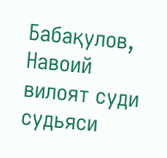Бабақулов,
Навоий вилоят суди судьяси